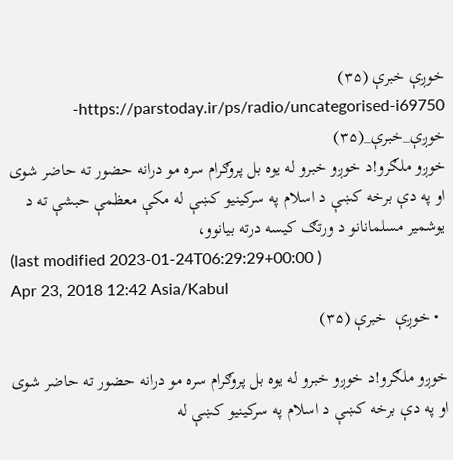خوږې خبرې (۳۵)
https://parstoday.ir/ps/radio/uncategorised-i69750-خوږې_خبرې_(۳۵)
خوږو ملګرو!د خوږو خبرو له یوه بل پروګرام سره مو درانه حضور ته حاضر شوی او په دې برخه کښې د اسلام په سرکینیو کښې له مکې معظمې حبشې ته د یوشمیر مسلمانانو د ورتګ کیسه درته بیانوو،
(last modified 2023-01-24T06:29:29+00:00 )
Apr 23, 2018 12:42 Asia/Kabul
  • خوږې  خبرې (۳۵)

خوږو ملګرو!د خوږو خبرو له یوه بل پروګرام سره مو درانه حضور ته حاضر شوی او په دې برخه کښې د اسلام په سرکینیو کښې له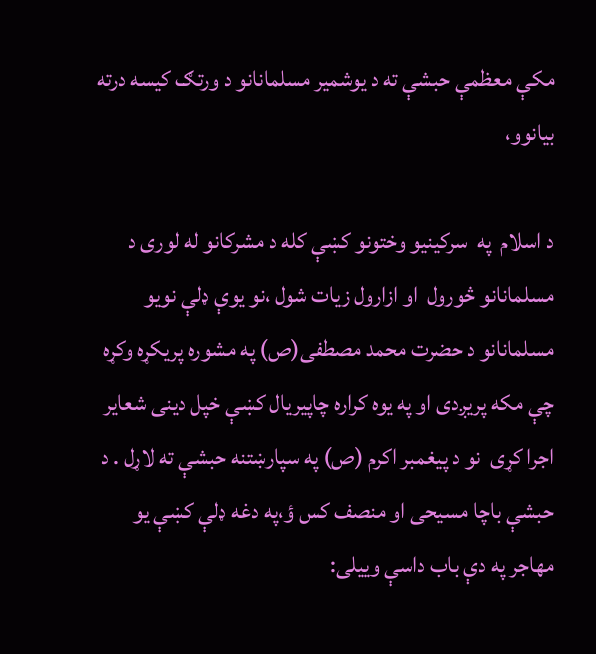مکې معظمې حبشې ته د یوشمیر مسلمانانو د ورتګ کیسه درته بیانوو،

د اسلام  په  سرکینیو وختونو کښې کله د مشرکانو له لوری د مسلمانانو څورول  او ازارول زیات شول ،نو یوې ډلې نویو مسلمانانو د حضرت محمد مصطفی(ص) په مشوره پریکړه وکړه چې مکه پریږدی او په یوه کراره چاپیریال کښې خپل دینی شعایر  اجرا کړی  نو د پیغمبر اکرم (ص) په سپارښتنه حبشې ته لاړل . د حبشې باچا مسیحی او منصف کس ؤ،په دغه ډلې کښې یو مهاجر په دې باب داسې وییلی: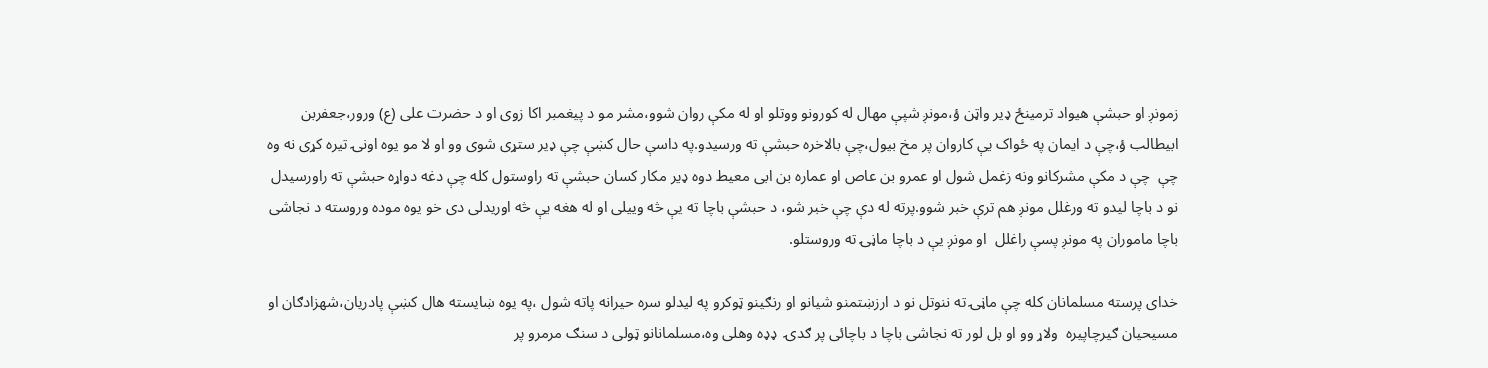زمونږ او حبشې هیواد ترمینځ ډیر واټن ؤ،مونږ شپې مهال له کورونو ووتلو او له مکې روان شوو،مشر مو د پیغمبر اکا زوی او د حضرت علی (ع) ورور،جعفربن ابیطالب ؤ،چې د ایمان په ځواک یې کاروان پر مخ بیول،چې بالاخره حبشې ته ورسیدو.په داسې حال کښې چې ډیر ستړی شوی وو او لا مو یوه اونۍ تیره کړی نه وه چې  چې د مکې مشرکانو ونه زغمل شول او عمرو بن عاص او عماره بن ابی معیط دوه ډیر مکار کسان حبشې ته راوستول کله چې دغه دواړه حبشې ته راورسیدل نو د باچا لیدو ته ورغلل مونږ هم ترې خبر شوو.پرته له دې چې خبر شو، د حبشې باچا ته یې څه وییلی او له هغه یې څه اوریدلی دی خو یوه موده وروسته د نجاشی باچا ماموران په مونږ پسې راغلل  او مونږ یې د باچا ماڼۍ ته وروستلو.

خدای پرسته مسلمانان کله چې ماڼۍ ته ننوتل نو د ارزښتمنو شیانو او رنګینو ټوکرو په لیدلو سره حیرانه پاته شول ،په یوه ښایسته هال کښې پادریان،شهزادګان او مسیحیان ګیرچاپیره  ولاړ وو او بل لور ته نجاشی باچا د باچائی پر ګدۍ  ډډه وهلی وه،مسلمانانو ټولی د سنګ مرمرو پر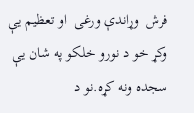فرش  وړاندې ورغی  او تعظیم یې وکړ خو د نورو خلکو په شان یې سجده ونه کړه.نو د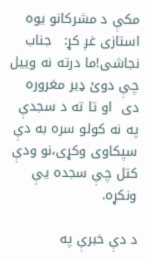مکې د مشرکانو یوه استازی غږ کړ:   جناب نجاشی!ما درته نه وییل چې دوئ ډیر مغروره دی  او تا ته د سجدې په نه کولو سره به دې سپکاوی وکړی،نو ودې کتل چې سجده یې ونکړه.

د دې خبرې په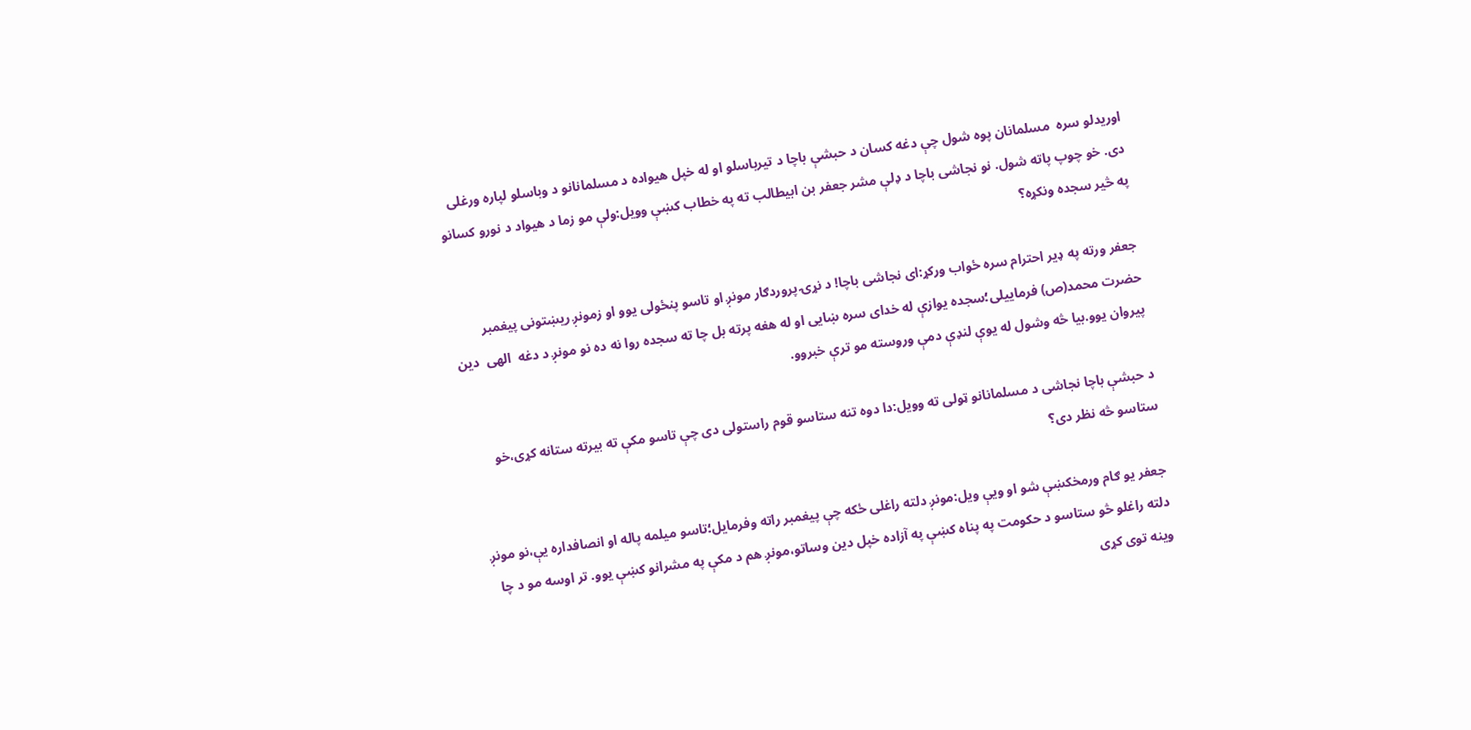اوریدلو سره  مسلمانان پوه شول چې دغه کسان د حبشې باچا د تیرباسلو او له خپل هیواده د مسلمانانو د وباسلو لپاره ورغلی دی. خو چوپ پاته شول. نو نجاشی باچا د ډلې مشر جعفر بن ابیطالب ته په خطاب کښې وویل:ولې مو زما د هیواد د نورو کسانو په څیر سجده ونکړه؟

جعفر ورته په ډیر احترام سره ځواب ورکړ:ای نجاشی باچا! د نړۍ پروردګار مونږ او تاسو پنځولی یوو او زمونږ ریښتونی پیغمبر حضرت محمد(ص) فرماییلی؛سجده یوازې له خدای سره ښایی او له هغه پرته بل چا ته سجده روا نه ده نو مونږ د دغه  الهی  دین پیروان یوو.بیا څه وشول له یوې لنډې دمې وروسته مو ترې خبروو.

د حبشې باچا نجاشی د مسلمانانو ټولی ته وویل:دا دوه تنه ستاسو قوم راستولی دی چې تاسو مکې ته بیرته ستانه کړی،خو ستاسو څه نظر دی؟

جعفر یو ګام ورمخکښې شو او ویې ویل:مونږ دلته راغلی ځکه چې پیغمبر راته وفرمایل؛تاسو میلمه پاله او انصافداره یې،نو مونږ دلته راغلو څو ستاسو د حکومت په پناه کښې په آزاده خپل دین وساتو،مونږ هم د مکې په مشرانو کښې یوو. تر اوسه مو د چا وینه توی کړی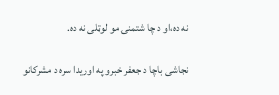نه ده،او د چا شتمنۍ مو لوټلی نه ده.

نجاشی باچا د جعفر خبرو په اوریدا سره د مشرکانو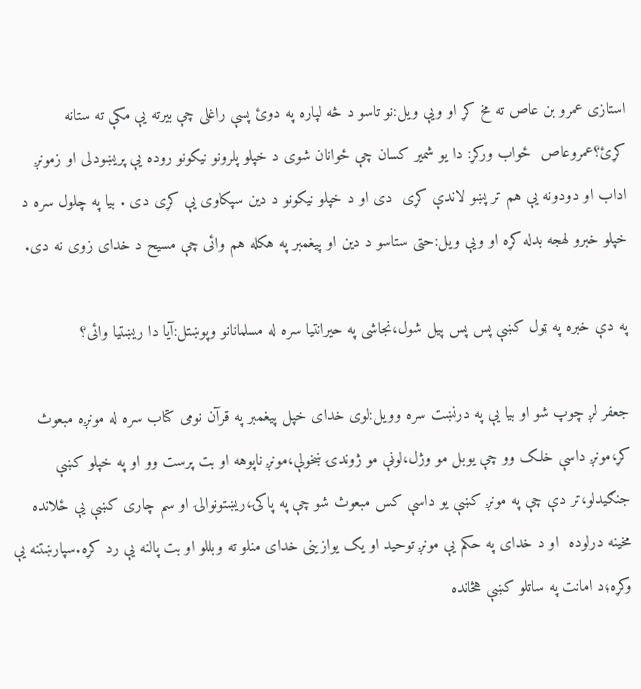استازی عمرو بن عاص ته مخ کړ او ویې ویل:نو تاسو د څه لپاره په دوئ پسې راغلی چې بیرته یې مکې ته ستانه کړئ؟عمروعاص  ځواب ورکړ: دا یو شمیر کسان چې ځوانان شوی د خپلو پلرونو نیکونو روده یې پریښودلی او زمونږ اداب او دودونه یې هم تر پښو لاندې کړی  دی او د خپلو نیکونو د دین سپکاوی یې کړی دی . بیا په چلول سره د خپلو خبرو لهجه بدله کړه او ویې ویل:حتی ستاسو د دین او پیغمبر په هکله هم وائی چې مسیح د خدای زوی نه دی.

په دې خبره په ټول کښې پس پس پیل شول،نجاشی په حیرانتیا سره له مسلمانانو وپوښتل:آیا دا ریښتیا وائی؟

جعفر لږ چوپ شو او بیا یې په درنښت سره وویل:لوی خدای خپل پیغمبر په قرآن نومی کتاب سره له مونږه مبعوث کړ،مونږ داسې خلک وو چې یوبل مو وژل،لوڼې مو ژوندۍ ښخولې،مونږ ناپوهه او بت پرست وو او په خپلو کښې جنګیدلو،تر دې چې په مونږ کښې یو داسې کس مبعوث شو چې په پاکۍ،ریښتونوالۍ او سم چاری کښې یې ځلانده مخینه درلوده  او د خدای په حکم یې مونږ توحید او یک یوازینی خدای منلو ته وبللو او بت پالنه یې رد کړه.سپارښتنه یې وکړه؛د امانت په ساتلو کښې هڅانده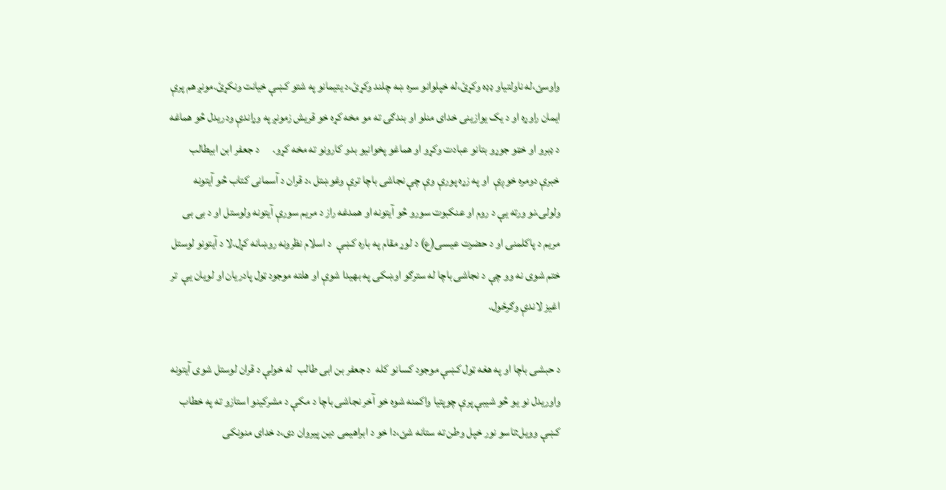واوسئ،له ناولتیاو ډډه وکړئ،له خپلوانو سره ښه چلند وکړئ،د یتیمانو په شتو کښې خیانت ونکړئ.مونږ هم پرې ایمان راوړه او د یک یوازینی خدای منلو او بندګۍ ته مو مخه کړه خو قریش زمونږ په وړاندې ودریدل څو هماغه د ډبرو او خټو جوړو بتانو عبادت وکړو او هماغو پخوانیو بدو کارونو ته مخه کړو.      د جعفر ابن ابیطالب خبرې دومره خوږې  او په زړه پورې وې چې نجاشی باچا ترې وغوښتل ،د قران د آسمانی کتاب څو آیتونه ولولی،نو ورته یې د روم او عنکبوت سورو څو آیتونه او همدغه راز د مریم سورې آیتونه ولوستل او د بی بی مریم د پاکلمنۍ او د حضرت عیسی(ع) د لوړ مقام په باره کښې  د اسلام نظرونه روښانه کړل.لا د آیتونو لوستل ختم شوی نه وو چې د نجاشی باچا له سترګو اوښکی په بهیدا شوې او هلته موجود ټول پادریان او لویان یې  تر اغیز لاندې وګرځول.

د حبشی باچا او په هغه ټول کښې موجود کسانو کله  د جعفر بن ابی طالب  له خولې د قران لوستل شوی آیتونه واوریدل نو یو څو شیبې پرې چوپتیا واکمنه شوه خو آخر نجاشی باچا د مکې د مشرکینو استازو ته په خطاب کښې وویل:تاسو نور خپل وطن ته ستانه شئ،دا خو د ابراهیمی دین پیروان دی،د خدای منونکی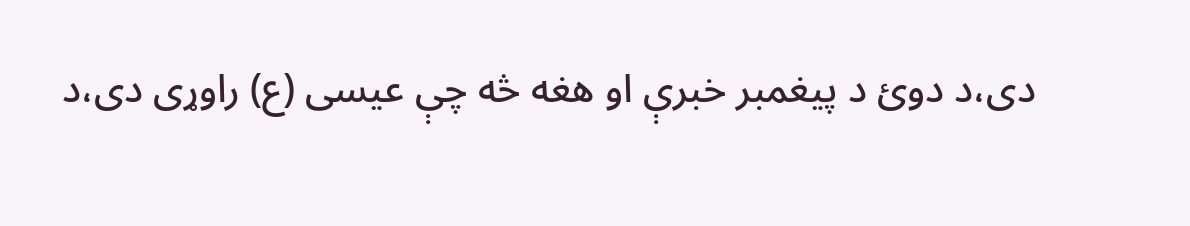دی،د دوئ د پیغمبر خبرې او هغه څه چې عیسی (ع) راوړی دی،د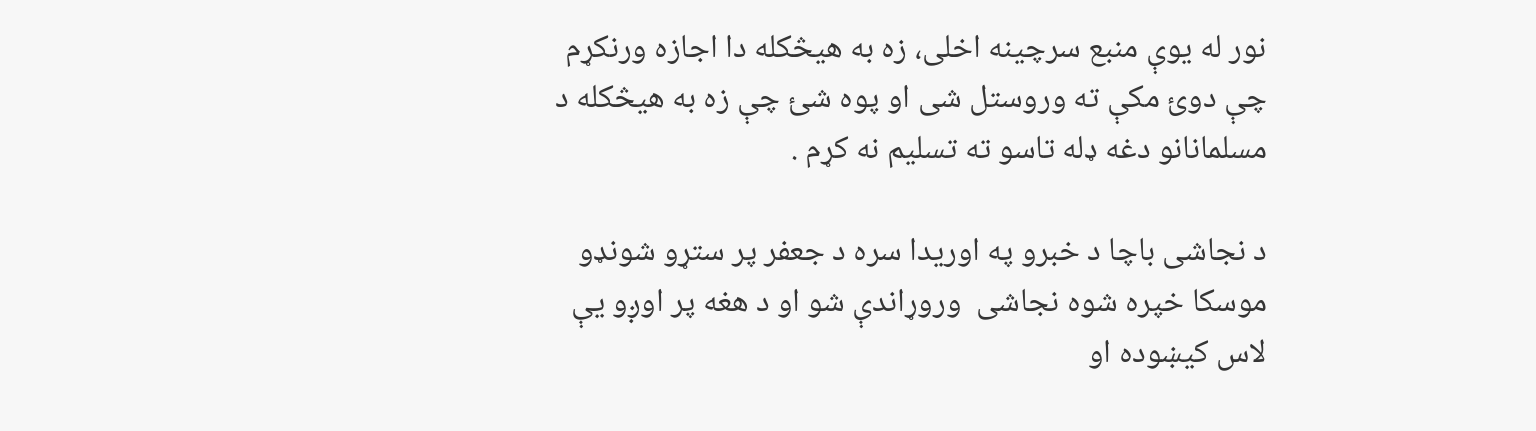نور له یوې منبع سرچینه اخلی، زه به هیڅکله دا اجازه ورنکړم چې دوئ مکې ته وروستل شی او پوه شئ چې زه به هیڅکله د مسلمانانو دغه ډله تاسو ته تسلیم نه کړم .

د نجاشی باچا د خبرو په اوریدا سره د جعفر پر ستړو شونډو موسکا خپره شوه نجاشی  وروړاندې شو او د هغه پر اوږو یې لاس کیښوده او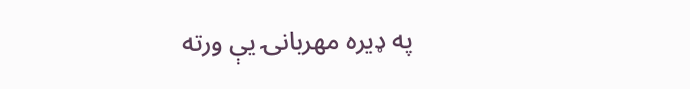په ډیره مهربانۍ یې ورته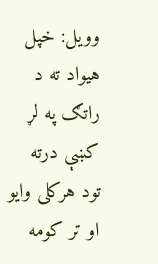وویل: خپل هیواد ته د راتګ په لړ کښې درته تود هرکلی وایو او تر کومه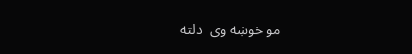مو خوښه وی  دلته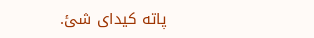پاته کیدای شئ.